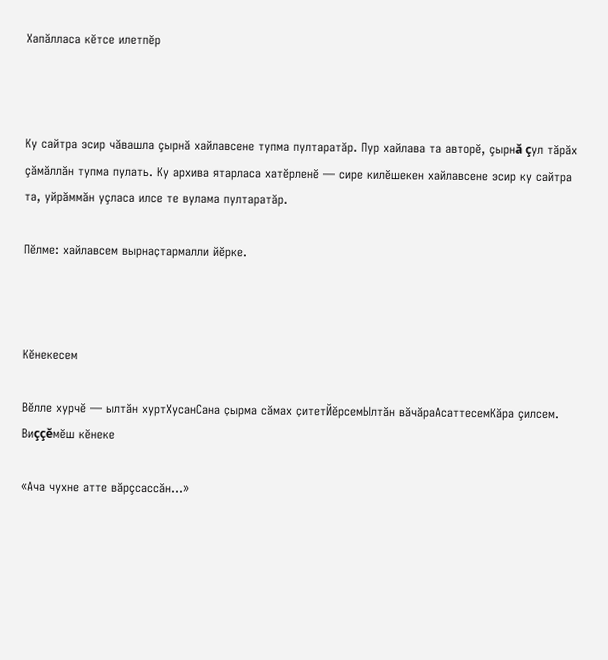Хапăлласа кĕтсе илетпĕр



Ку сайтра эсир чăвашла çырнă хайлавсене тупма пултаратăр. Пур хайлава та авторĕ, çырнă çул тăрăх çăмăллăн тупма пулать. Ку архива ятарласа хатĕрленĕ — сире килĕшекен хайлавсене эсир ку сайтра та, уйрăммăн уçласа илсе те вулама пултаратăр.

Пӗлме: хайлавсем вырнаҫтармалли йӗрке.



Кĕнекесем

Вĕлле хурчĕ — ылтăн хуртХусанСана ҫырма сӑмах ҫитетЙĕрсемЫлтăн вăчăраАсаттесемКăра çилсем. Виççĕмĕш кĕнеке

«Ача чухне атте вăрçсассăн...»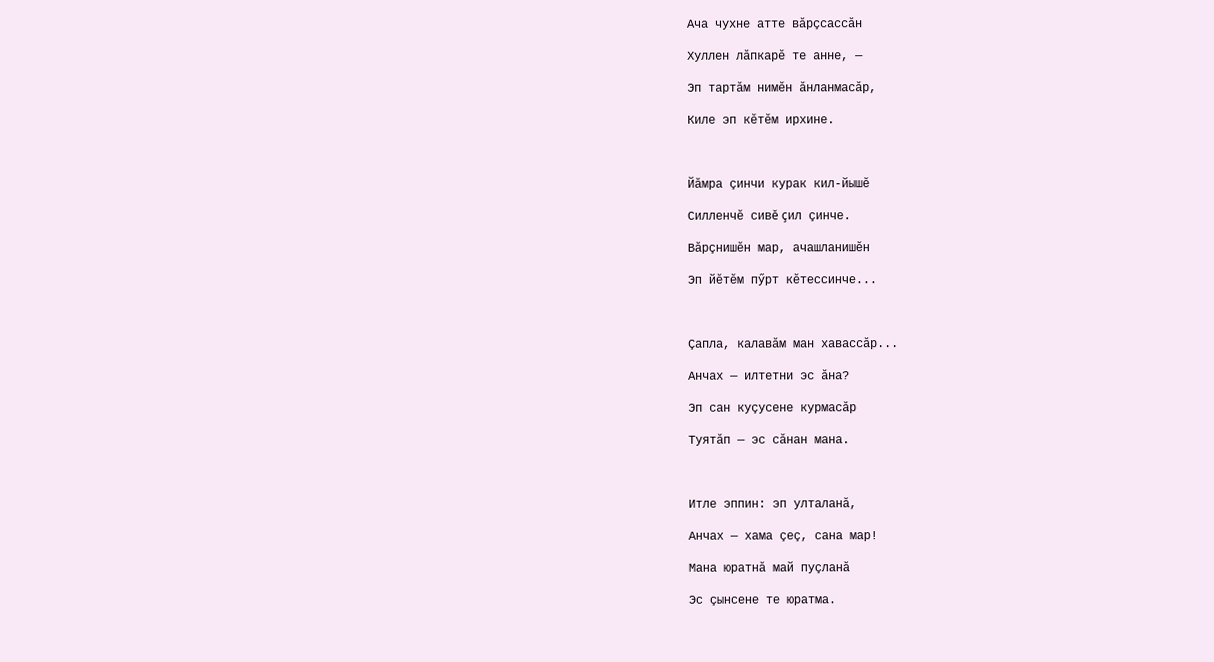Ача чухне атте вăрçсассăн

Хуллен лăпкарĕ те анне, —

Эп тартăм нимĕн ăнланмасăр,

Киле эп кĕтĕм ирхине.



Йăмра çинчи курак кил-йышĕ

Силленчĕ сивĕ çил çинче.

Вăрçнишĕн мар, ачашланишĕн

Эп йĕтĕм пӳрт кĕтессинче...



Çапла, калавăм ман хавассăр...

Анчах — илтетни эс ăна?

Эп сан куçусене курмасăр

Туятăп — эс сăнан мана.



Итле эппин: эп улталанă,

Анчах — хама çеç, сана мар!

Мана юратнă май пуçланă

Эс çынсене те юратма.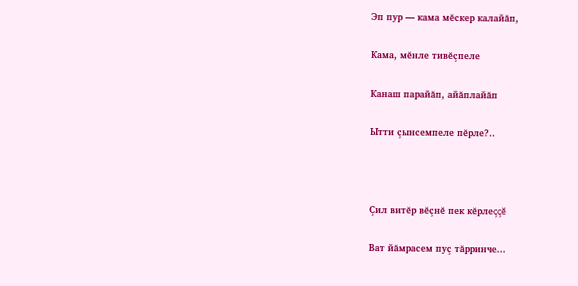Эп пур — кама мĕскер калайăп,

Кама, мĕнле тивĕçпеле

Канаш парайăп, айăплайăп

Ытти çынсемпеле пĕрле?..



Çил витĕр вĕçнĕ пек кĕрлеççĕ

Ват йăмрасем пуç тăрринче...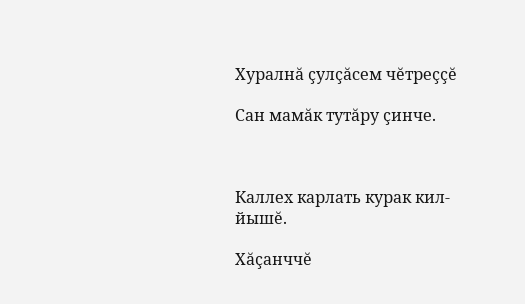Хуралнă çулçăсем чĕтреççĕ

Сан мамăк тутăру çинче.



Каллех карлать курак кил-йышĕ.

Хăçанччĕ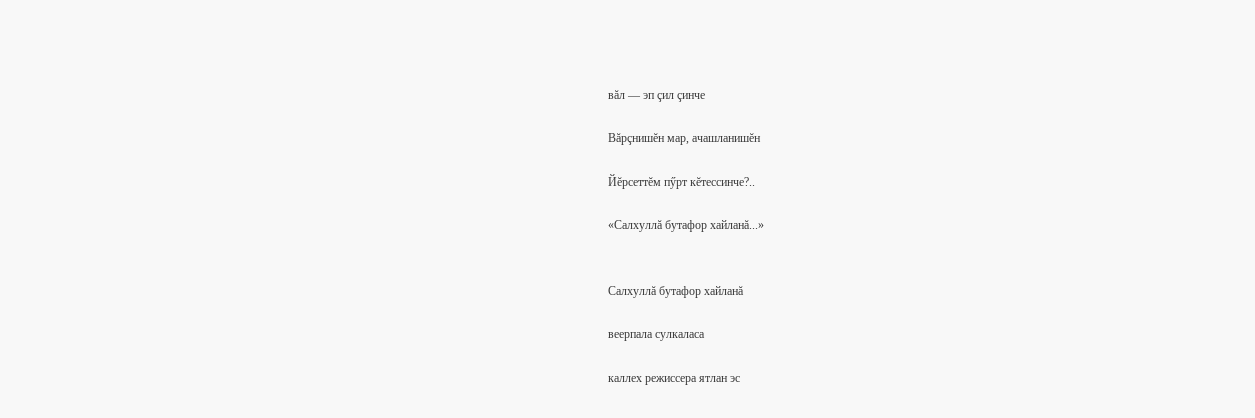вăл — эп çил çинче

Вăрçнишĕн мар, ачашланишĕн

Йĕрсеттĕм пӳрт кĕтессинче?..

«Салхуллă бутафор хайланă...»


Салхуллă бутафор хайланă

веерпала сулкаласа

каллех режиссера ятлан эс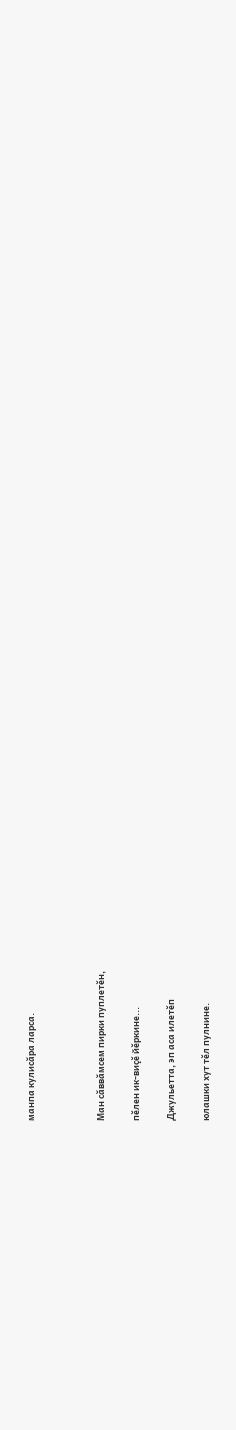манпа кулисăра ларса.



Ман сăввăмсем пирки пуплетĕн,

пĕлен ик-виçĕ йĕркине...

Джульетта, эп аса илетĕп

юлашки хут тĕл пулнине.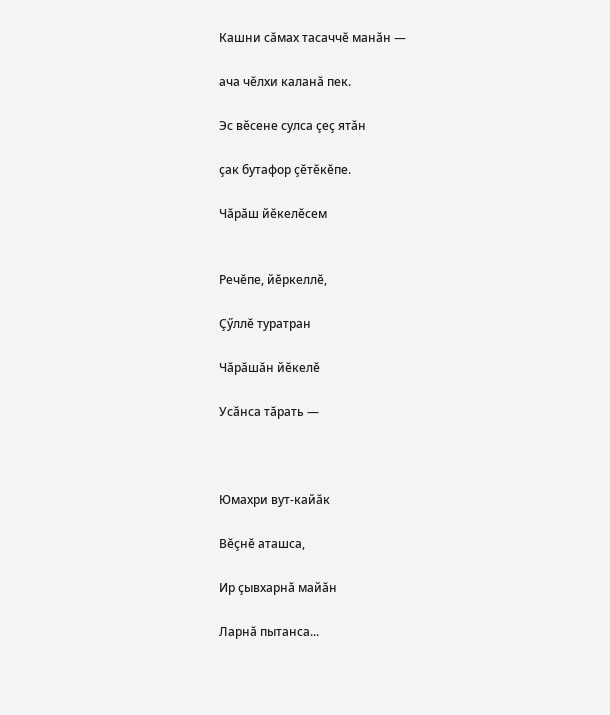Кашни сăмах тасаччĕ манăн —

ача чĕлхи каланă пек.

Эс вĕсене сулса çеç ятăн

çак бутафор çĕтĕкĕпе.

Чăрăш йĕкелĕсем


Речĕпе, йĕркеллĕ,

Çӳллĕ туратран

Чăрăшăн йĕкелĕ

Усăнса тăрать —



Юмахри вут-кайăк

Вĕçнĕ аташса,

Ир çывхарнă майăн

Ларнă пытанса...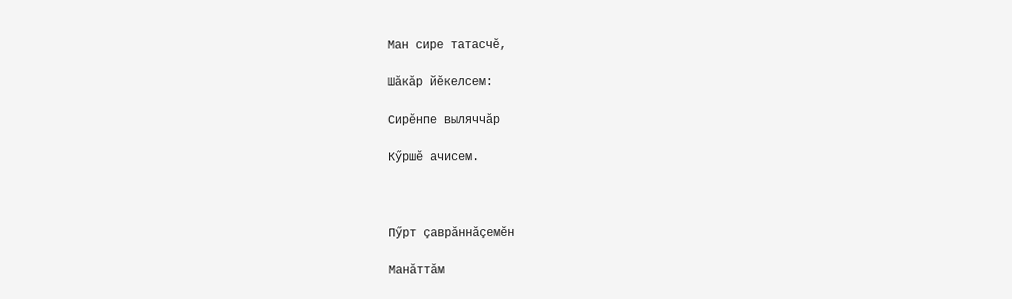Ман сире татасчĕ,

Шăкăр йĕкелсем:

Сирĕнпе выляччăр

Кӳршĕ ачисем.



Пӳрт çаврăннăçемĕн

Манăттăм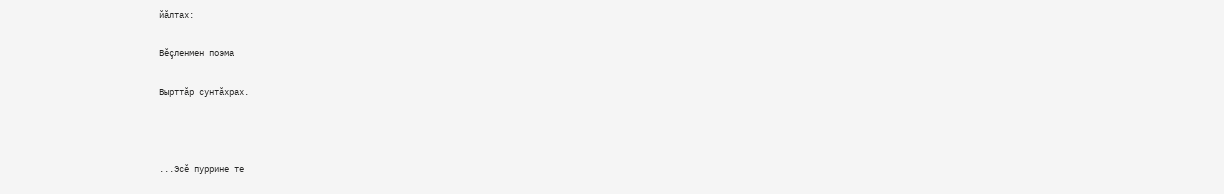йăлтах:

Вĕçленмен поэма

Вырттăр сунтăхрах.



...Эсĕ пуррине те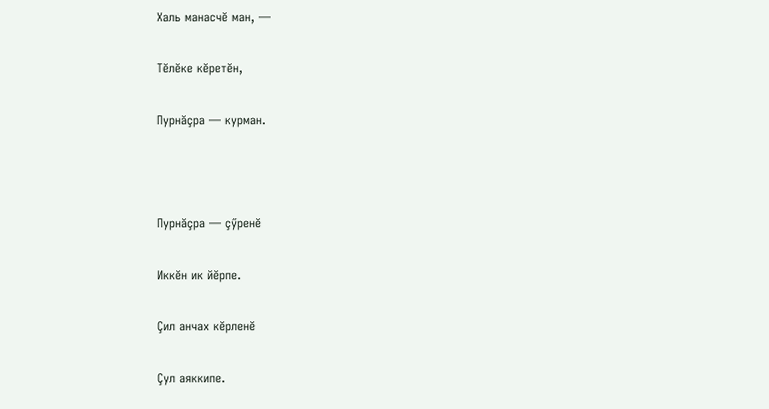Халь манасчĕ ман, —

Тĕлĕке кĕретĕн,

Пурнăçра — курман.



Пурнăçра — çӳренĕ

Иккĕн ик йĕрпе.

Çил анчах кĕрленĕ

Çул аяккипе.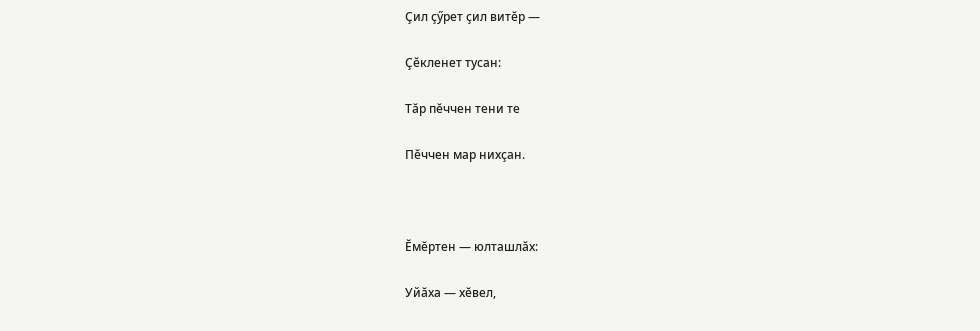Çил çӳрет çил витĕр —

Çĕкленет тусан:

Тăр пĕччен тени те

Пĕччен мар нихçан.



Ĕмĕртен — юлташлăх:

Уйăха — хĕвел,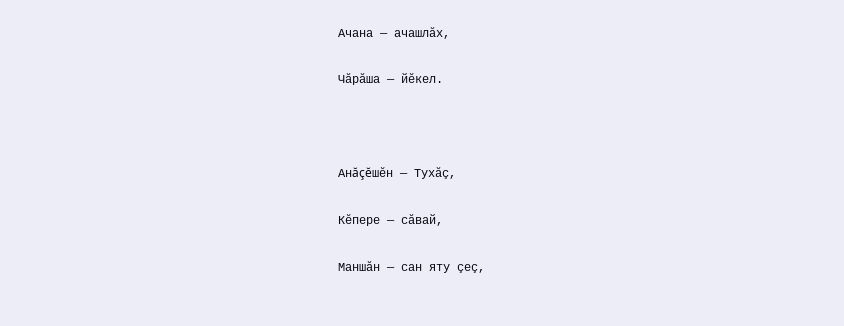Ачана — ачашлăх,

Чăрăша — йĕкел.



Анăçĕшĕн — Тухăç,

Кĕпере — сăвай,

Маншăн — сан яту çеç,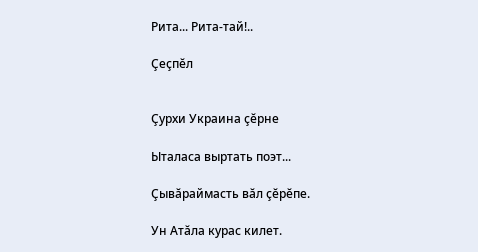Рита... Рита-тай!..

Çеçпĕл


Çурхи Украина çĕрне

Ыталаса выртать поэт...

Çывăраймасть вăл çĕрĕпе.

Ун Атăла курас килет.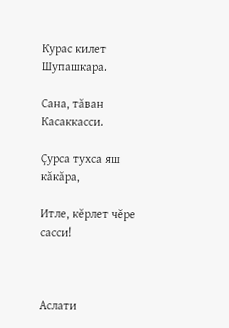Курас килет Шупашкара.

Сана, тăван Касаккасси.

Çурса тухса яш кăкăра,

Итле, кĕрлет чĕре сасси!



Аслати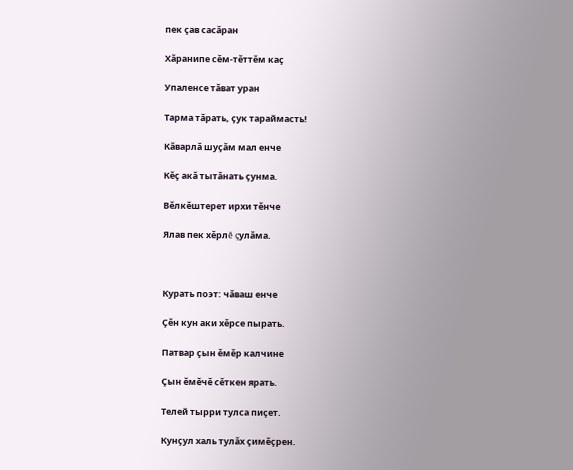пек çав сасăран

Хăранипе сĕм-тĕттĕм каç

Упаленсе тăват уран

Тарма тăрать, çук тараймасть!

Кăварлă шуçăм мал енче

Кĕç акă тытăнать çунма.

Вĕлкĕштерет ирхи тĕнче

Ялав пек хĕрлĕ çулăма.



Курать поэт: чăваш енче

Çĕн кун аки хĕрсе пырать.

Патвар çын ĕмĕр калчине

Çын ĕмĕчĕ сĕткен ярать.

Телей тырри тулса пиçет.

Кунçул халь тулăх çимĕçрен.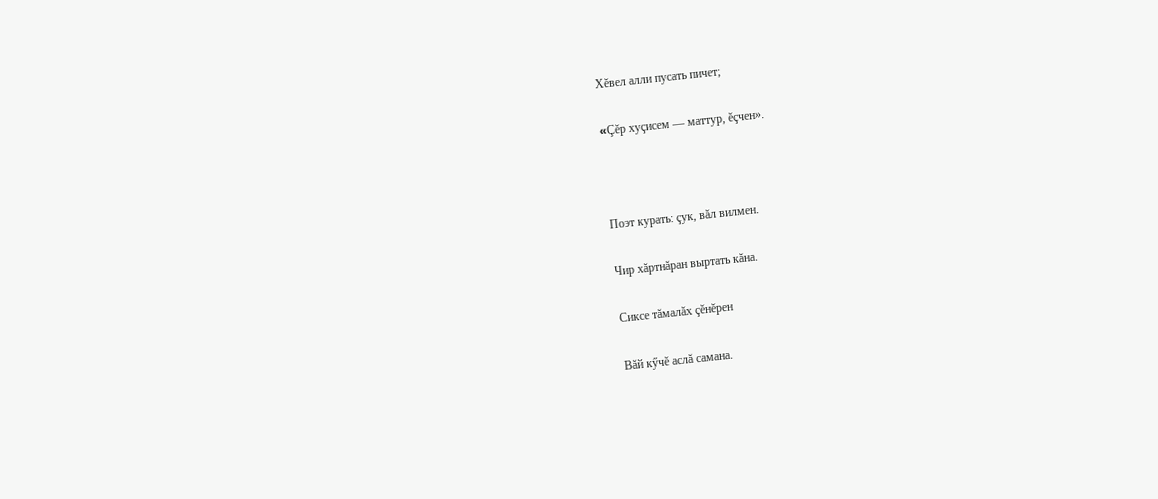Хĕвел алли пусать пичет;

«Çĕр хуçисем — маттур, ĕçчен».



Поэт курать: çук, вăл вилмен.

Чир хăртнăран выртать кăна.

Сиксе тăмалăх çĕнĕрен

Вăй кӳчĕ аслă самана.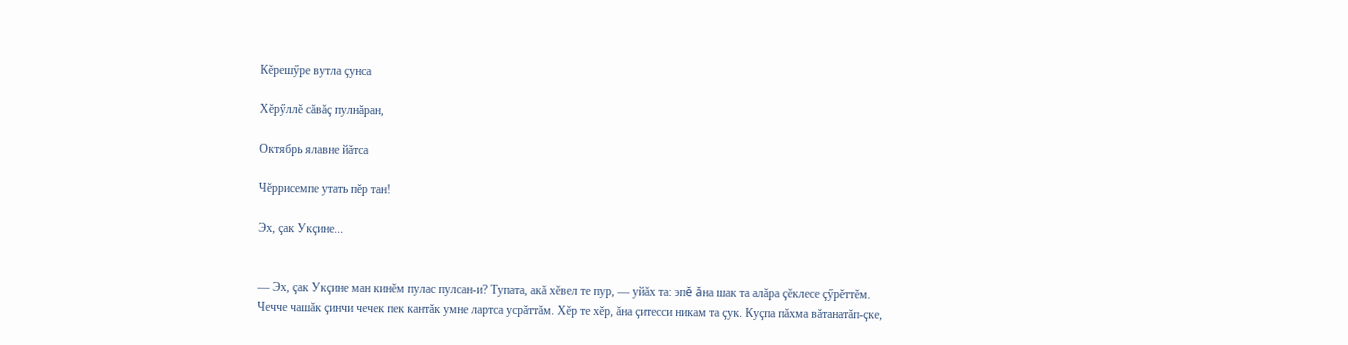Кĕрешӳре вутла çунса

Хĕрӳллĕ сăвăç пулнăран,

Октябрь ялавне йăтса

Чĕррисемпе утать пĕр тан!

Эх, çак Укçине...


— Эх, çак Укçине ман кинĕм пулас пулсан-и? Тупата, акă хĕвел те пур, — уйăх та: эпĕ ăна шак та алăра çĕклесе çӳрĕттĕм. Чечче чашăк çинчи чечек пек кантăк умне лартса усрăттăм. Хĕр те хĕр, ăна çитесси никам та çук. Куçпа пăхма вăтанатăп-çке,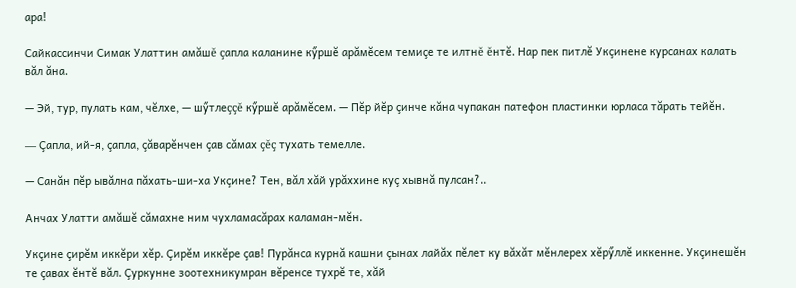ара!

Сайкассинчи Симак Улаттин амăшĕ çапла каланине кӳршĕ арăмĕсем темиçе те илтнĕ ĕнтĕ. Нар пек питлĕ Укçинене курсанах калать вăл ăна.

— Эй, тур, пулать кам, чĕлхе, — шӳтлеççĕ кӳршĕ арăмĕсем. — Пĕр йĕр çинче кăна чупакан патефон пластинки юрласа тăрать тейĕн.

— Çапла, ий-я, çапла, çăварĕнчен çав сăмах çĕç тухать темелле.

— Санăн пĕр ывăлна пăхать-ши-ха Укçине? Тен, вăл хăй урăххине куç хывнă пулсан?..

Анчах Улатти амăшĕ сăмахне ним чухламасăрах каламан-мĕн.

Укçине çирĕм иккĕри хĕр. Çирĕм иккĕре çав! Пурăнса курнă кашни çынах лайăх пĕлет ку вăхăт мĕнлерех хĕрӳллĕ иккенне. Укçинешĕн те çавах ĕнтĕ вăл. Çуркунне зоотехникумран вĕренсе тухрĕ те, хăй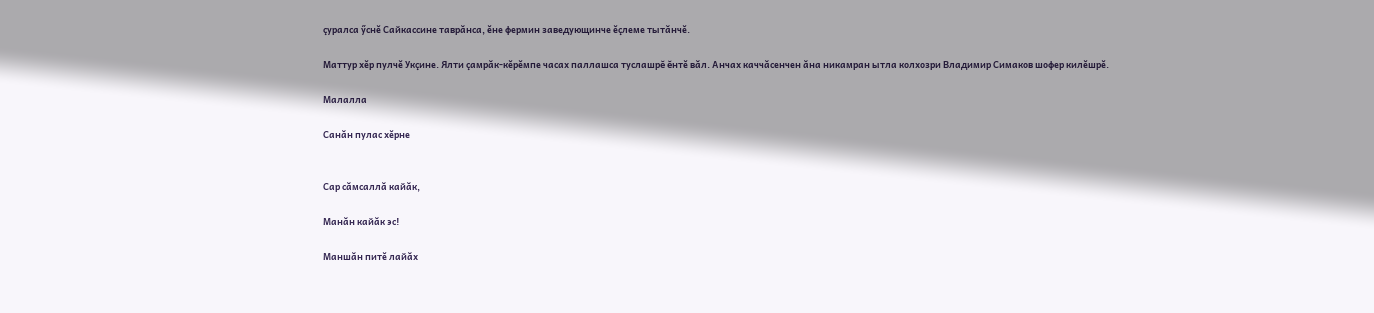çуралса ӳснĕ Сайкассине таврăнса, ĕне фермин заведующинче ĕçлеме тытăнчĕ.

Маттур хĕр пулчĕ Укçине. Ялти çамрăк-кĕрĕмпе часах паллашса туслашрĕ ĕнтĕ вăл. Анчах каччăсенчен ăна никамран ытла колхозри Владимир Симаков шофер килĕшрĕ.

Малалла

Санăн пулас хĕрне


Сар сăмсаллă кайăк,

Манăн кайăк эс!

Маншăн питĕ лайăх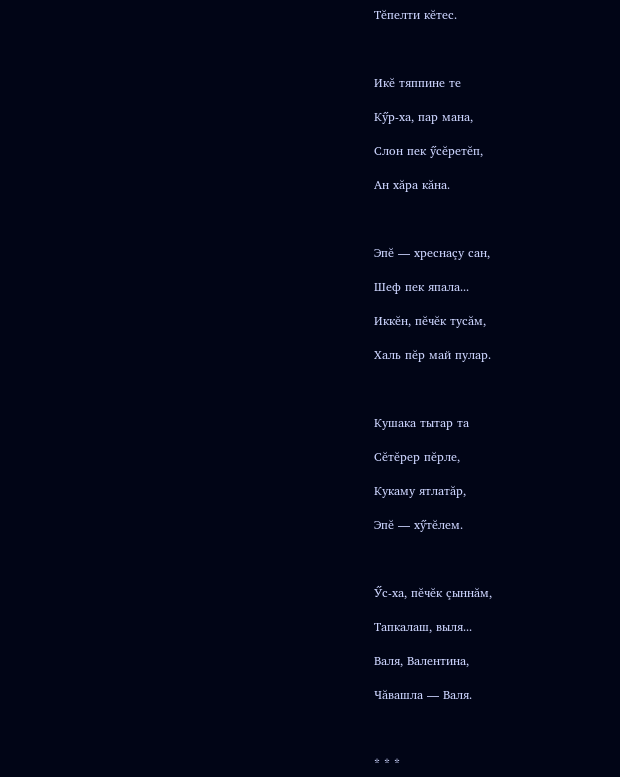Тĕпелти кĕтес.



Икĕ тяппине те

Кӳр-ха, пар мана,

Слон пек ӳсĕретĕп,

Ан хăра кăна.



Эпĕ — хреснаçу сан,

Шеф пек япала...

Иккĕн, пĕчĕк тусăм,

Халь пĕр май пулар.



Кушака тытар та

Сĕтĕрер пĕрле,

Кукаму ятлатăр,

Эпĕ — хӳтĕлем.



Ӳс-ха, пĕчĕк çыннăм,

Тапкалаш, выля...

Валя, Валентина,

Чăвашла — Валя.



* * *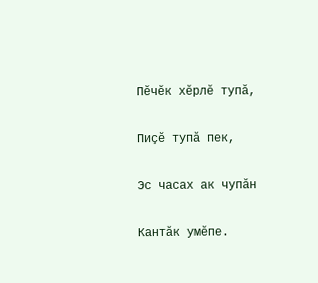Пĕчĕк хĕрлĕ тупă,

Пиçĕ тупă пек,

Эс часах ак чупăн

Кантăк умĕпе.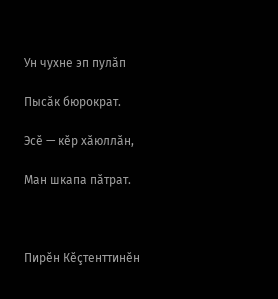Ун чухне эп пулăп

Пысăк бюрократ.

Эсĕ — кĕр хăюллăн,

Ман шкапа пăтрат.



Пирĕн Кĕçтенттинĕн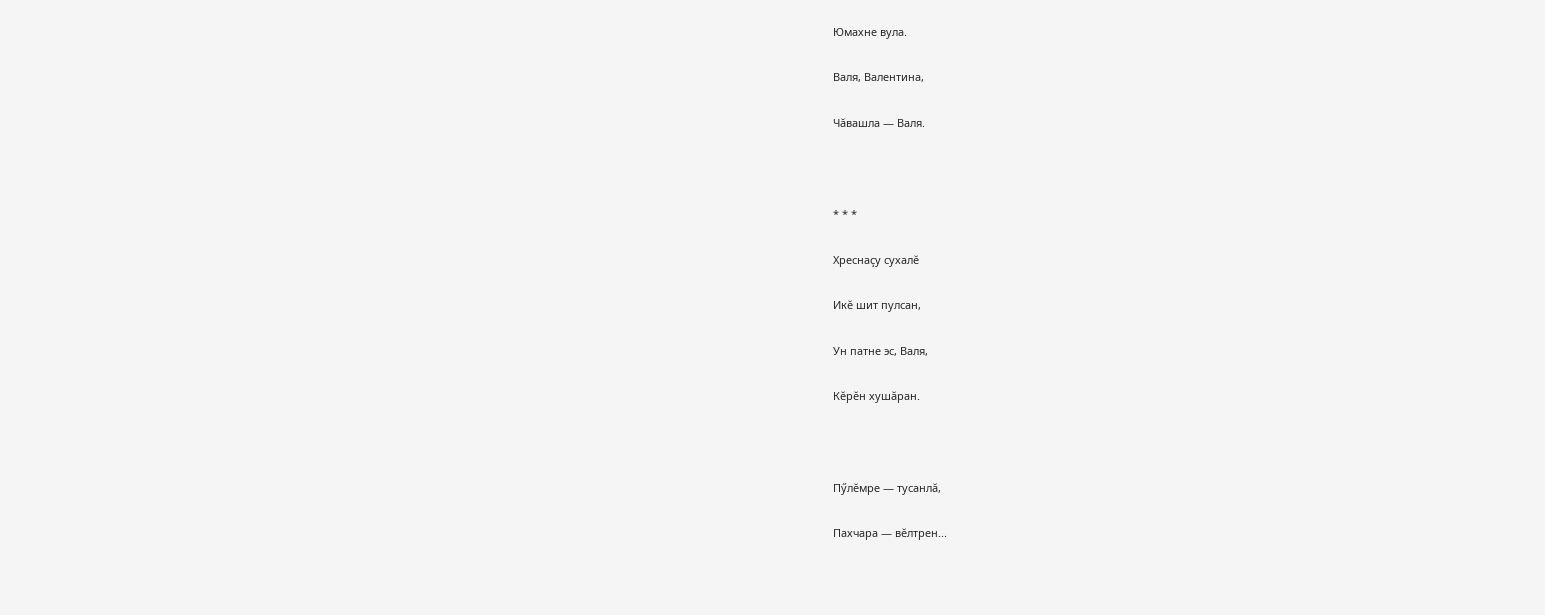Юмахне вула.

Валя, Валентина,

Чăвашла — Валя.



* * *

Хреснаçу сухалĕ

Икĕ шит пулсан,

Ун патне эс, Валя,

Кĕрĕн хушăран.



Пӳлĕмре — тусанлă,

Пахчара — вĕлтрен...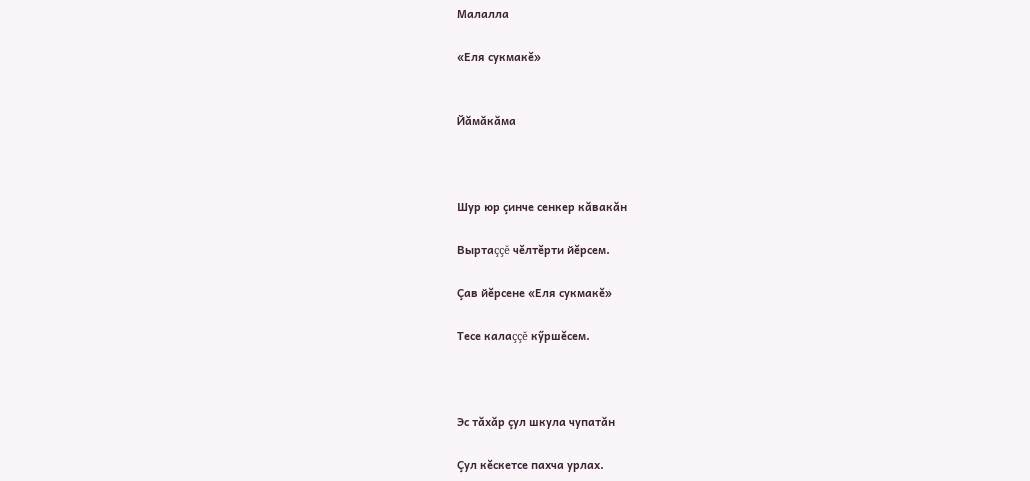Малалла

«Еля сукмакĕ»


Йăмăкăма



Шур юр çинче сенкер кăвакăн

Выртаççĕ чĕлтĕрти йĕрсем.

Çав йĕрсене «Еля сукмакĕ»

Тесе калаççĕ кӳршĕсем.



Эс тăхăр çул шкула чупатăн

Çул кĕскетсе пахча урлах.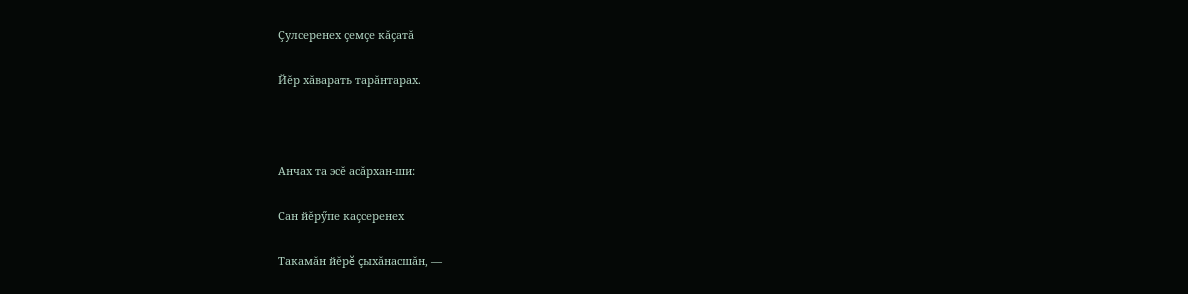Çулсеренех çемçе кăçатă

Йĕр хăварать тарăнтарах.



Анчах та эсĕ асăрхан-ши:

Сан йĕрӳпе каçсеренех

Такамăн йĕрĕ çыхăнасшăн, —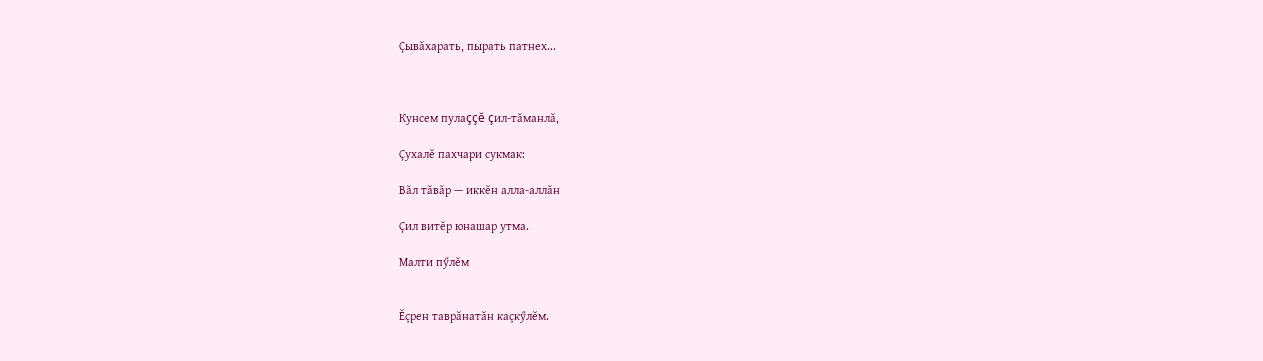Çывăхарать, пырать патнех...



Кунсем пулаççĕ çил-тăманлă,

Çухалĕ пахчари сукмак:

Вăл тăвăр — иккĕн алла-аллăн

Çил витĕр юнашар утма.

Малти пӳлĕм


Ĕçрен таврăнатăн каçкӳлĕм.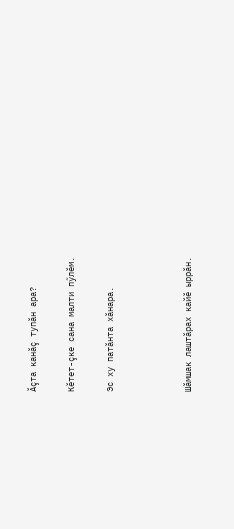Ăçта канăç тупăн ара?

Кĕтет-çке сана малти пӳлĕм.

Эс ху патăнта хăнара.



Шăмшак лаштăрах кайĕ ыррăн.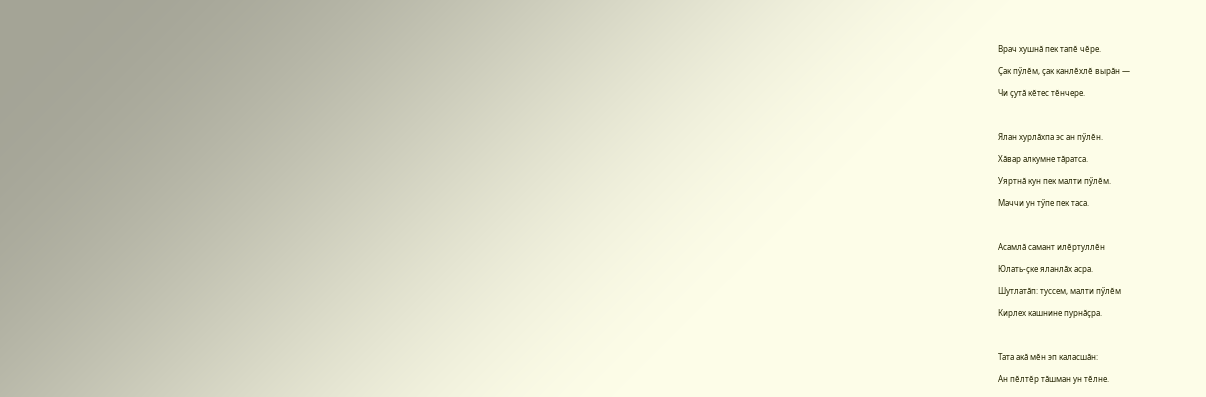Врач хушнă пек тапĕ чĕре.

Çак пӳлĕм, çак канлĕхлĕ вырăн —

Чи çутă кĕтес тĕнчере.



Ялан хурлăхпа эс ан пӳлĕн.

Хăвар алкумне тăратса.

Уяртнă кун пек малти пӳлĕм.

Маччи ун тӳпе пек таса.



Асамлă самант илĕртуллĕн

Юлать-çке яланлăх асра.

Шутлатăп: туссем, малти пӳлĕм

Кирлех кашнине пурнăçра.



Тата акă мĕн эп каласшăн:

Ан пĕлтĕр тăшман ун тĕлне.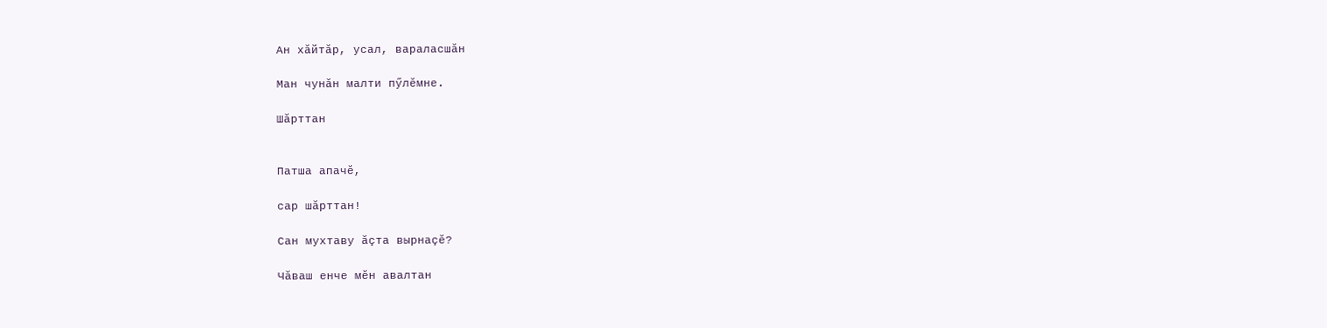Ан хăйтăр, усал, вараласшăн

Ман чунăн малти пӳлĕмне.

Шăрттан


Патша апачĕ,

сар шăрттан!

Сан мухтаву ăçта вырнаçĕ?

Чăваш енче мĕн авалтан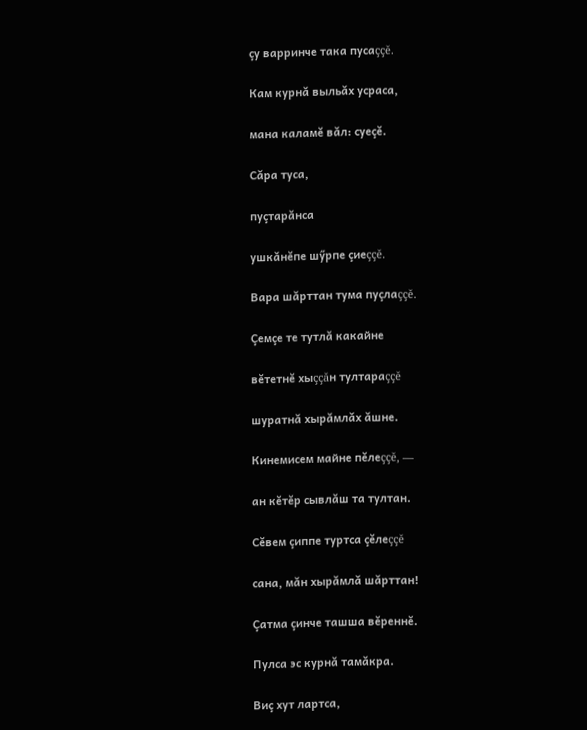çу варринче така пусаççĕ.

Кам курнă выльăх усраса,

мана каламĕ вăл: суеçĕ.

Сăра туса,

пуçтарăнса

ушкăнĕпе шӳрпе çиеççĕ.

Вара шăрттан тума пуçлаççĕ.

Çемçе те тутлă какайне

вĕтетнĕ хыççăн тултараççĕ

шуратнă хырăмлăх ăшне.

Кинемисем майне пĕлеççĕ, —

ан кĕтĕр сывлăш та тултан.

Сĕвем çиппе туртса çĕлеççĕ

сана, мăн хырăмлă шăрттан!

Çатма çинче ташша вĕреннĕ.

Пулса эс курнă тамăкра.

Виç хут лартса,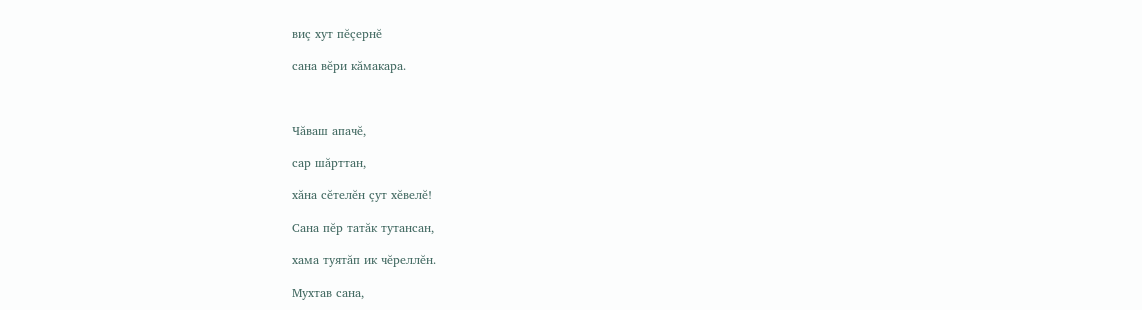виç хут пĕçернĕ

сана вĕри кăмакара.



Чăваш апачĕ,

сар шăрттан,

хăна сĕтелĕн çут хĕвелĕ!

Сана пĕр татăк тутансан,

хама туятăп ик чĕреллĕн.

Мухтав сана,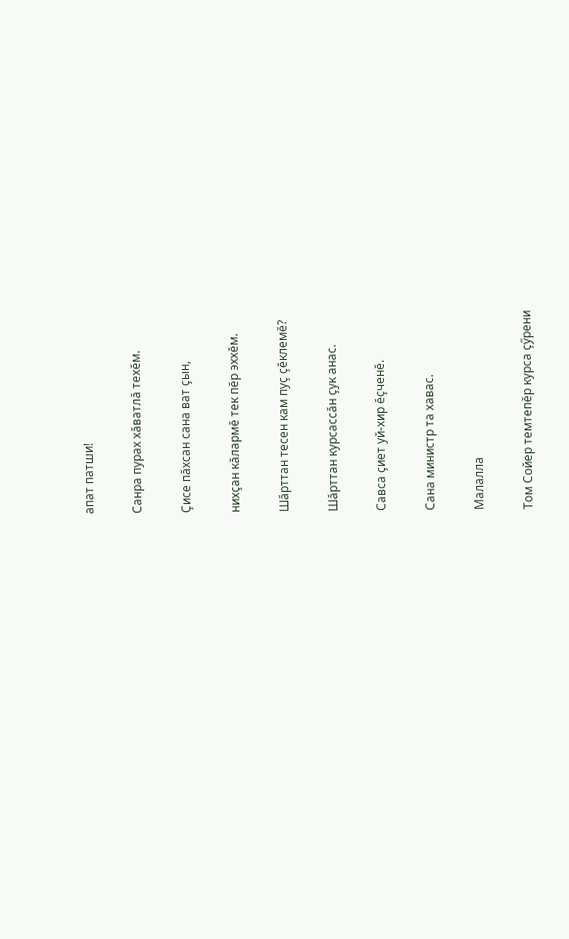апат патши!

Санра пурах хăватлă техĕм.

Çисе пăхсан сана ват çын,

нихçан кăлармĕ тек пĕр эххĕм.

Шăрттан тесен кам пуç çĕклемĕ?

Шăрттан курсассăн çук анас.

Савса çиет уй-хир ĕçченĕ.

Сана министр та хавас.

Малалла

Том Сойер темтепĕр курса çӳрени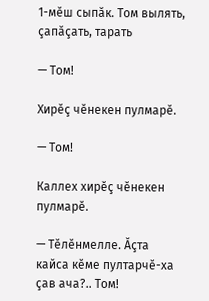1-мĕш сыпăк. Том вылять, çапăçать, тарать

— Том!

Хирĕç чĕнекен пулмарĕ.

— Том!

Каллех хирĕç чĕнекен пулмарĕ.

— Тĕлĕнмелле. Ăçта кайса кĕме пултарчĕ-ха çав ача?.. Том!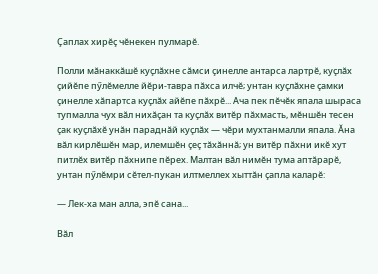Çаплах хирĕç чĕнекен пулмарĕ.

Полли мăнаккăшĕ куçлăхне сăмси çинелле антарса лартрĕ, куçлăх çийĕпе пӳлĕмелле йĕри-тавра пăхса илчĕ; унтан куçлăхне çамки çинелле хăпартса куçлăх айĕпе пăхрĕ... Ача пек пĕчĕк япала шыраса тупмалла чух вăл нихăçан та куçлăх витĕр пăхмасть, мĕншĕн тесен çак куçлăхĕ унăн параднăй куçлăх — чĕри мухтанмалли япала. Ăна вăл кирлĕшĕн мар, илемшĕн çеç тăхăннă; ун витĕр пăхни икĕ хут питлĕх витĕр пăхнипе пĕрех. Малтан вăл нимĕн тума аптăрарĕ, унтан пӳлĕмри сĕтел-пукан илтмеллех хыттăн çапла каларĕ:

— Лек-ха ман алла, эпĕ сана...

Вăл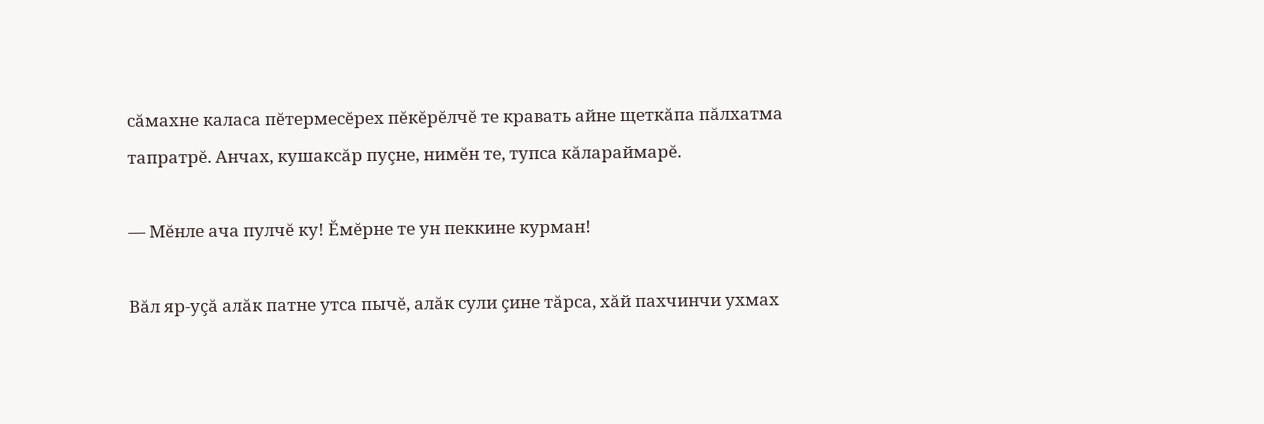сăмахне каласа пĕтермесĕрех пĕкĕрĕлчĕ те кравать айне щеткăпа пăлхатма тапратрĕ. Анчах, кушаксăр пуçне, нимĕн те, тупса кăлараймарĕ.

— Мĕнле ача пулчĕ ку! Ĕмĕрне те ун пеккине курман!

Вăл яр-уçă алăк патне утса пычĕ, алăк сули çине тăрса, хăй пахчинчи ухмах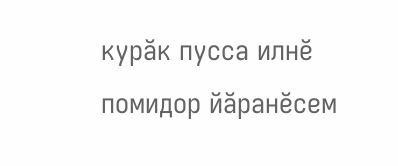курăк пусса илнĕ помидор йăранĕсем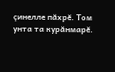çинелле пăхрĕ. Том унта та курăнмарĕ.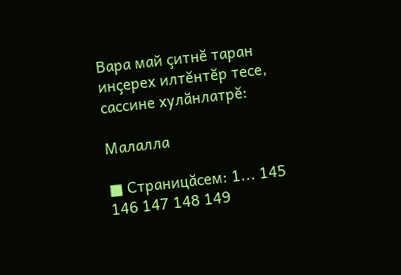Вара май çитнĕ таран инçерех илтĕнтĕр тесе, сассине хулăнлатрĕ:

Малалла

■ Страницăсем: 1... 145 146 147 148 149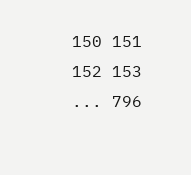150 151 152 153 ... 796